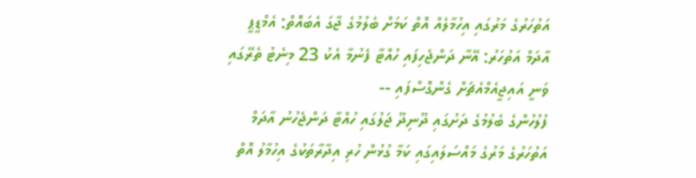އަތުހަރުގެ މަރުގައި އިހުމާލެއް އޮތް ކަމަށް ބެލުމުގެ ޖާގަ އެބައޮތް: އެމްޑީޕީ
އާދަމް އަތުހަރު: އޭނާ ދަންޖެހިފައި ހުއްޓާ ފެނުމާ އެކު 23 މިނެޓު ތެރޭގައި ވަނީ އައިޖީއެމްއެޗަށް ގެންގޮސްފައި --
ފުލުހުންގެ ބެލުމުގެ ދަށުގައި ދޫނިދޫ ޖަލުގައި ހުއްޓާ ދަންޖެހުނު އާދަމް އަތުހަރުގެ މަރުގެ މައްސަލައިގައި ކަމާ ގުޅުން ހުރި އިދާރާތަކުގެ އިހުމާލު އޮތް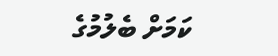ކަމަށް ބެލުމުގެ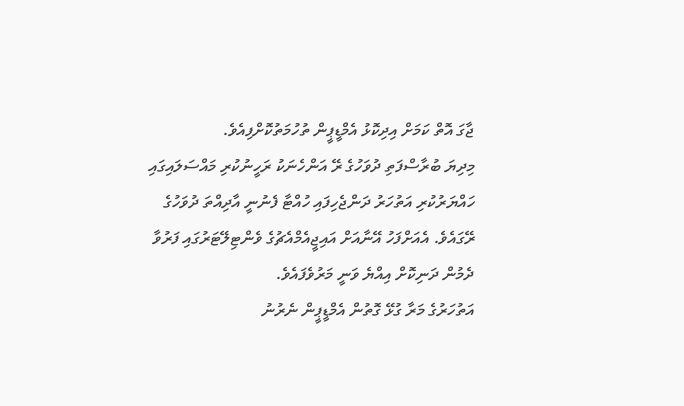ޖާގަ އޮތް ކަމަށް އިދިކޮޅު އެމްޑީޕީން ތުހުމަތުކޮށްފިއެވެ.
މިދިޔަ ބުރާސްފަތި ދުވަހުގެ ރޭ އަންހެނަކު ރަހީނުކުރި މައްސަލައިގައި ހައްޔަރުކުރި އަތުހަރު ދަންޖެހިފައި ހުއްޓާ ފެނުނީ އާދިއްތަ ދުވަހުގެ ރޭގައެވެ. އެއަށްފަހު އޭނާއަށް އައިޖީއެމްއެޗުގެ ވެންޓިލޭޓަރުގައި ފަރުވާ ދެމުން ދަނިކޮށް އިއްޔެ ވަނީ މަރުވެފައެވެ.
އަތުހަރުގެ މަރާ ގުޅޭ ގޮތުން އެމްޑީޕީން ނެރުނު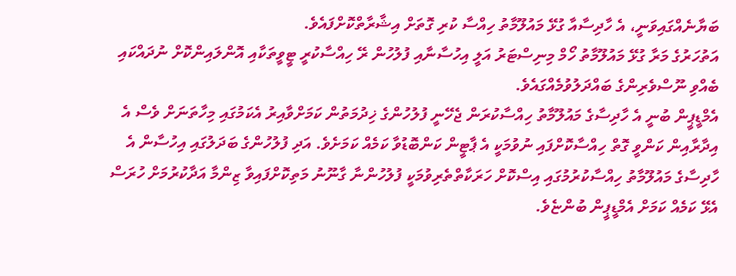ބަޔާނެއްގައިވަނީ، އެ ހާދިސާއާ ގުޅޭ މައުލޫމާތު ހިއްސާ ކުރި ގޮތަށް އިޝާރާތްކޮށްފައެވެ.
އަތުހަރުގެ މަރާ ގުޅޭ މައުލޫމާތު ހޯމް މިނިސްޓަރު އަލީ އިހުސާނާއި ފުލުހުން ރޭ ހިއްސާކުރީ ޓީވީތަކާއި އޮންލައިންކޮށް ނުދައްކައި ބެއްވި ނޫސްވެރިންގެ ބައްދަލުވުމެއްގައެވެ.
އެމްޑީޕީން ބުނީ އެ ހާދިސާގެ މައުލޫމާތު ހިއްސާކުރަން ޖެހޭނީ ފުލުހުންގެ ޚިދުމަތުން ކަމަށްވާއިރު އެކަމުގައި މިހާތަނަށް ވެސް އެ އިދާރާއިން ކަންވީ ގޮތް ހިއްސާކޮށްފައި ނުވުމަކީ އެ ޕާޓީން ކަންބޮޑުވާ ކަމެއް ކަމަށެވެ. އަދި ފުލުހުންގެ ބަދަލުގައި އިހުސާން އެ ހާދިސާގެ މައުލޫމާތު ހިއްސާކުރުމުގައި އިސްކޮށް ހަރަކާތްތެރިވުމަކީ ފުލުހުންނާ ގާނޫނު މަތިކޮށްފައިވާ ޒިންމާ އަދާކުރުމަށް ހުރަސް އެޅޭ ކަމެއް ކަމަށް އެމްޑީޕީން ބުންޏެވެ.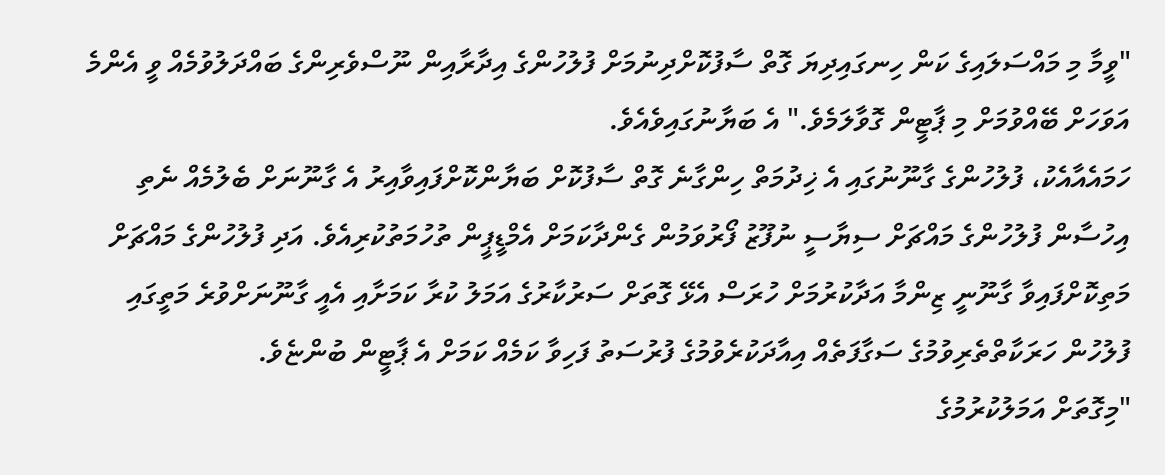"ވީމާ މި މައްސަލައިގެ ކަން ހިނގައިދިޔަ ގޮތް ސާފުކޮށްދިނުމަށް ފުލުހުންގެ އިދާރާއިން ނޫސްވެރިންގެ ބައްދަލުވުމެއް ވީ އެންމެ އަވަހަށް ބޭއްވުމަށް މި ޕާޓީން ގޮވާލަމެވެ." އެ ބަޔާނުގައިވެއެވެ.
ހަމައެއާއެކު، ފުލުހުންގެ ގާނޫނުގައި އެ ޚިދުމަތް ހިންގާނެ ގޮތް ސާފުކޮށް ބަޔާންކޮށްފައިވާއިރު އެ ގާނޫނަށް ބެލުމެއް ނެތި އިހުސާން ފުލުހުންގެ މައްޗަށް ސިޔާސީ ނުފޫޒު ފޯރުވަމުން ގެންދާކަމަށް އެމްޑީޕީން ތުހުމަތުކުރިއެވެ. އަދި ފުލުހުންގެ މައްޗަށް މަތިކޮށްފައިވާ ގާނޫނީ ޒިންމާ އަދާކުރުމަށް ހުރަސް އެޅޭ ގޮތަށް ސަރުކާރުގެ އަމަލު ކުރާ ކަމަށާއި އެއީ ގާނޫނަށްވުރެ މަތީގައި ފުލުހުން ހަރަކާތްތެރިވުމުގެ ސަގާފަތެއް އިއާދަކުރެވުމުގެ ފުރުސަތު ފަހިވާ ކަމެއް ކަމަށް އެ ޕާޓީން ބުންޏެވެ.
"މިގޮތަށް އަމަލުކުރުމުގެ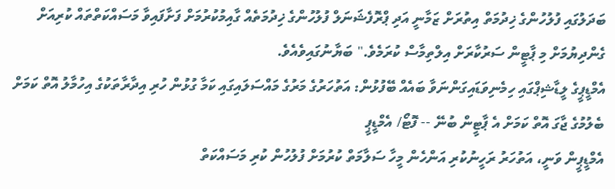ބަދަލުގައި ފުލުހުންގެ ޚިދުމަތް އިތުރަށް ޒަމާނީ އަދި ޕްރޮފެޝަނަލް ފުލުހުންގެ ޚިދުމަތެއް ގާއިމުކުރުމަށް ފަށާފައިވާ މަސައްކަތްތައް ކުރިއަށް ގެންދިޔުމަށް މި ޕާޓީން ސަރުކާރަށް އިލްތިމާސް ކުރަމެވެ." ބަޔާނުގައިވެއެވެ.
އެމްޑީޕީގެ ލީޑާޝިޕްގައި ހިމެނިވަޑައިގަންނަވާ ބައެއް ބޭފުޅުން: އަތުހަރުގެ މަރުގެ މައްސަލައިގައި ކަމާ ގުޅުން ހުރި އިދާރާތަކުގެ އިހުމާލު އޮތް ކަމަށް ބެލުމުގެ ޖާގަ އޮތް ކަމަށް އެ ޕާޓީން ބުނޭ -- ފޮޓޯ/ އެމްޑީޕީ
އެމްޑީޕީން ވަނީ، އަތުހަރު ރަހީނުކުރި އަންހެން މީހާ ސަލާމަތް ކުރުމަށް ފުލުހުން ކުރި މަސައްކަތް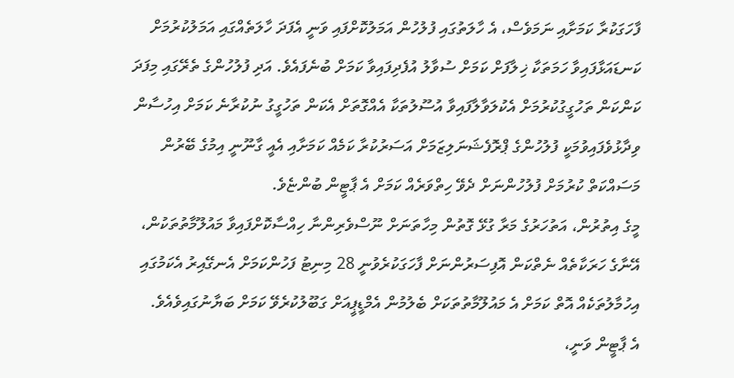ފާހަގަކުރާ ކަމަށާއި ނަމަވެސް، އެ ހާލަތުގައި ފުލުހުން އަމަލުކޮށްފައި ވަނީ އެފަދަ ހާލަތެއްގައި އަމަލުކުރުމަށް ކަނޑައަޅާފައިވާ ހަމަތަކާ ޚިލާފަށް ކަމަށް ސުވާލު އުފެދިފައިވާ ކަމަށް ބުނެފައެވެ. އަދި ފުލުހުންގެ ތެރޭގައި މިފަދަ ކަންކަން ތަހުގީގުކުރުމަށް އެކުލަވާލާފައިވާ އުސޫލުތަކާ އެއްގޮތަށް އެކަން ތަހުގީގު ނުކުރާނެ ކަމަށް އިހުސާން ވިދާޅުވެފައިވުމަކީ ފުލުހުންގެ ޕްރޮފެޝަނަލިޒަމަށް އަސަރުކުރާ ކަމެއް ކަމަށާއި އެއީ ގާނޫނީ އިމުގެ ބޭރުން މަސައްކަތް ކުރުމަށް ފުލުހުންނަށް ދެވޭ ހިތްވަރެއް ކަމަށް އެ ޕާޓީން ބުންޏެވެ.
މީގެ އިތުރުން، އަތުހަރުގެ މަރާ ގުޅޭ ގޮތުން މިހާތަނަށް ނޫސްވެރިންނާ ހިއްސާކޮށްފައިވާ މައުލޫމާތުތަކުން، އޭނާގެ ހަރަކާތެއް ނެތްކަން އޮފިސަރުންނަށް ފާހަގަކުރެވުނީ 28 މިނިޓު ފަހުންކަމަށް އެނގޭއިރު އެކަމުގައި އިހުމާލުތަކެއް އޮތް ކަމަށް އެ މައުލޫމާތުތަކަށް ބެލުމުން އެމްޑީޕީއަށް ގަބޫލުކުރެވޭ ކަމަށް ބަޔާނުގައިވެއެވެ.
އެ ޕާޓީން ވަނީ،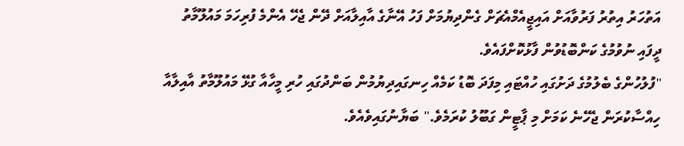އަތުހަރު އިތުރު ފަރުވާއަށް އައިޖީއެމްއެޗަށް ގެންދިޔުމަށް ފަހު އޭނާގެ އާއިލާއަށް ދޭން ޖެހޭ އެންމެ ފުރިހަމަ މައުލޫމާތު ދީފައި ނުވުމުގެ ކަންބޮޑުވުން ފާޅުކޮށްފައެވެ.
"ފުލުހުންގެ ބެލުމުގެ ދަށުގައި ހުއްޓައި މިފަދަ ބޮޑު ކަމެއް ހިނގައިދިޔުމުން ބަންދުގައި ހުރި މީހާއާ ގުޅޭ މައުލޫމާތު އާއިލާއާ ހިއްސާކުރަން ޖެހޭނެ ކަމަށް މި ޕާޓީން ގަބޫލު ކުރަމެވެ." ބަޔާނުގައިވެއެވެ.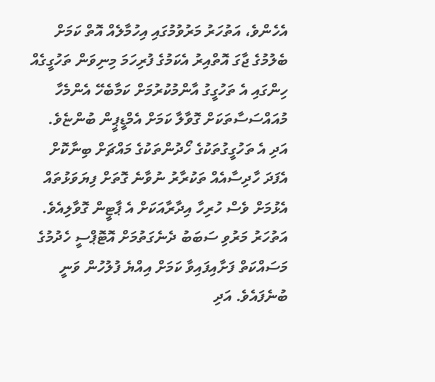އެހެންވެ، އަތުހަރު މަރުވުމުގައި އިހުމާލެއް އޮތް ކަމަށް ބެލުމުގެ ޖާގަ އޮތްއިރު އެކަމުގެ ފުރިހަމަ މިނިވަން ތަހުގީގެއް ހިންގައި އެ ތަހުގީގު އާންމުކުރުމަށް ކަމާބެހޭ އެންމެހާ މުއައްސަސާތަކަށް ގޮވާލާ ކަމަށް އެމްޑީޕީން ބުންޏެވެ. އަދި އެ ތަހުގީގުތަކުގެ ހޯދުންތަކުގެ މައްޗަށް ބިނާކޮށް އެފަދަ ހާދިސާއެއް ތަކުރާރު ނުވާނެ ގޮތަށް ފިޔަވަޅުތައް އެޅުމަށް ވެސް ހުރިހާ އިދާރާއަކަށް އެ ޕާޓީން ގޮވާލިއެވެ.
އަތުހަރު މަރުވި ސަބަބު ދެނެގަތުމަށް އޮޓޮޕްސީ ހެދުމުގެ މަސައްކަތް ފަށާއިފައިވާ ކަމަށް އިއްޔެ ފުލުހުން ވަނީ ބުނެފައެވެ. އަދި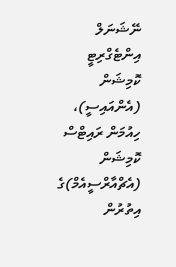ނޭޝަނަލް އިންޓެގްރިޓީ ކޮމިޝަން (އެންއައިސީ)، ހިއުމަން ރައިޓްސް ކޮމިޝަން (އެޗްއާރްސީއެމް)ގެ އިތުރުން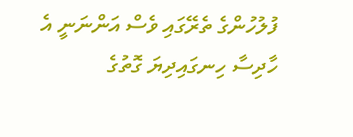ފުލުހުންގެ ތެރޭގައި ވެސް އަންނަނީ އެ ހާދިސާ ހިނގައިދިޔަ ގޮތުގެ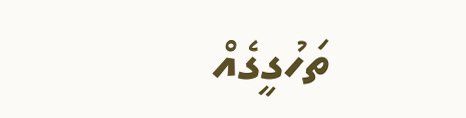ތަހުގީގެއް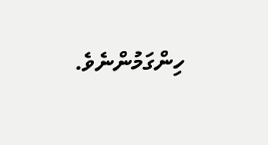ހިންގަމުންނެވެ.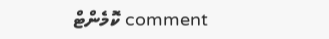comment ކޮމެންޓް